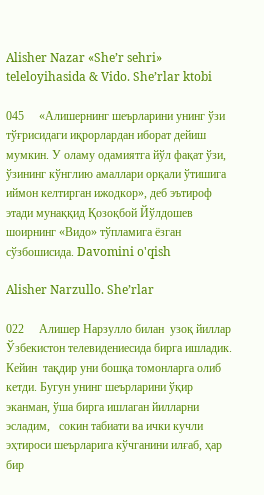Alisher Nazar «She’r sehri» teleloyihasida & Vido. She’rlar ktobi

045     «Алишернинг шеърларини унинг ўзи тўғрисидаги иқрорлардан иборат дейиш мумкин. У оламу одамиятга йўл фақат ўзи, ўзининг кўнглию амаллари орқали ўтишига иймон келтирган ижодкор», деб эътироф этади мунаққид Қозоқбой Йўлдошев шоирнинг «Видо» тўпламига ёзган сўзбошисида. Davomini o'qish

Alisher Narzullo. She’rlar

022     Алишер Нарзулло билан  узоқ йиллар Ўзбекистон телевидениесида бирга ишладик. Кейин  тақдир уни бошқа томонларга олиб кетди. Бугун унинг шеърларини ўқир эканман, ўша бирга ишлаган йилларни эсладим,   сокин табиати ва ички кучли эҳтироси шеърларига кўчганини илғаб, ҳар бир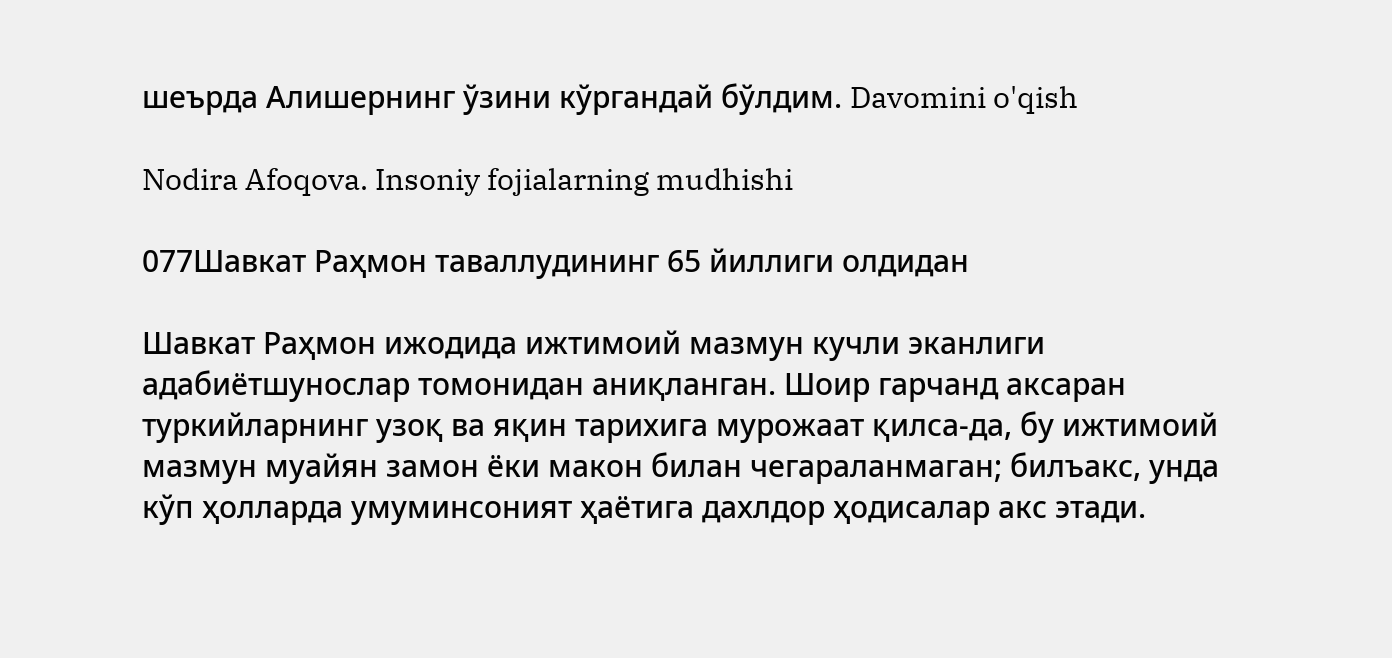шеърда Алишернинг ўзини кўргандай бўлдим. Davomini o'qish

Nodira Afoqova. Insoniy fojialarning mudhishi

077Шавкат Раҳмон таваллудининг 65 йиллиги олдидан

Шавкат Раҳмон ижодида ижтимоий мазмун кучли эканлиги адабиётшунослар томонидан аниқланган. Шоир гарчанд аксаран туркийларнинг узоқ ва яқин тарихига мурожаат қилса-да, бу ижтимоий мазмун муайян замон ёки макон билан чегараланмаган; билъакс, унда кўп ҳолларда умуминсоният ҳаётига дахлдор ҳодисалар акс этади.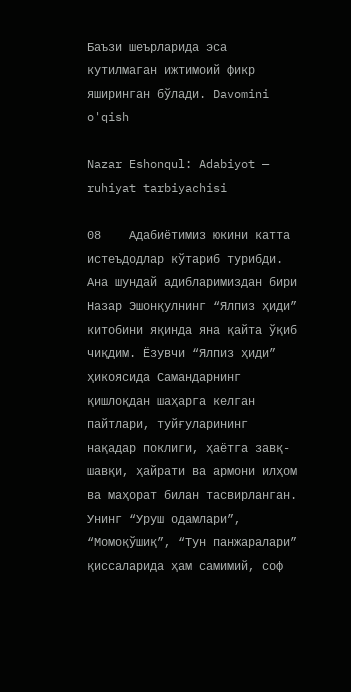Баъзи шеърларида эса кутилмаган ижтимоий фикр яширинган бўлади. Davomini o'qish

Nazar Eshonqul: Adabiyot — ruhiyat tarbiyachisi

08    Адабиётимиз юкини катта истеъдодлар кўтариб турибди. Ана шундай адибларимиздан бири Назар Эшонқулнинг “Ялпиз ҳиди” китобини яқинда яна қайта ўқиб чиқдим. Ёзувчи “Ялпиз ҳиди” ҳикоясида Самандарнинг қишлоқдан шаҳарга келган пайтлари, туйғуларининг нақадар поклиги, ҳаётга завқ-шавқи, ҳайрати ва армони илҳом ва маҳорат билан тасвирланган. Унинг “Уруш одамлари”, “Момоқўшиқ”, “Тун панжаралари” қиссаларида ҳам самимий, соф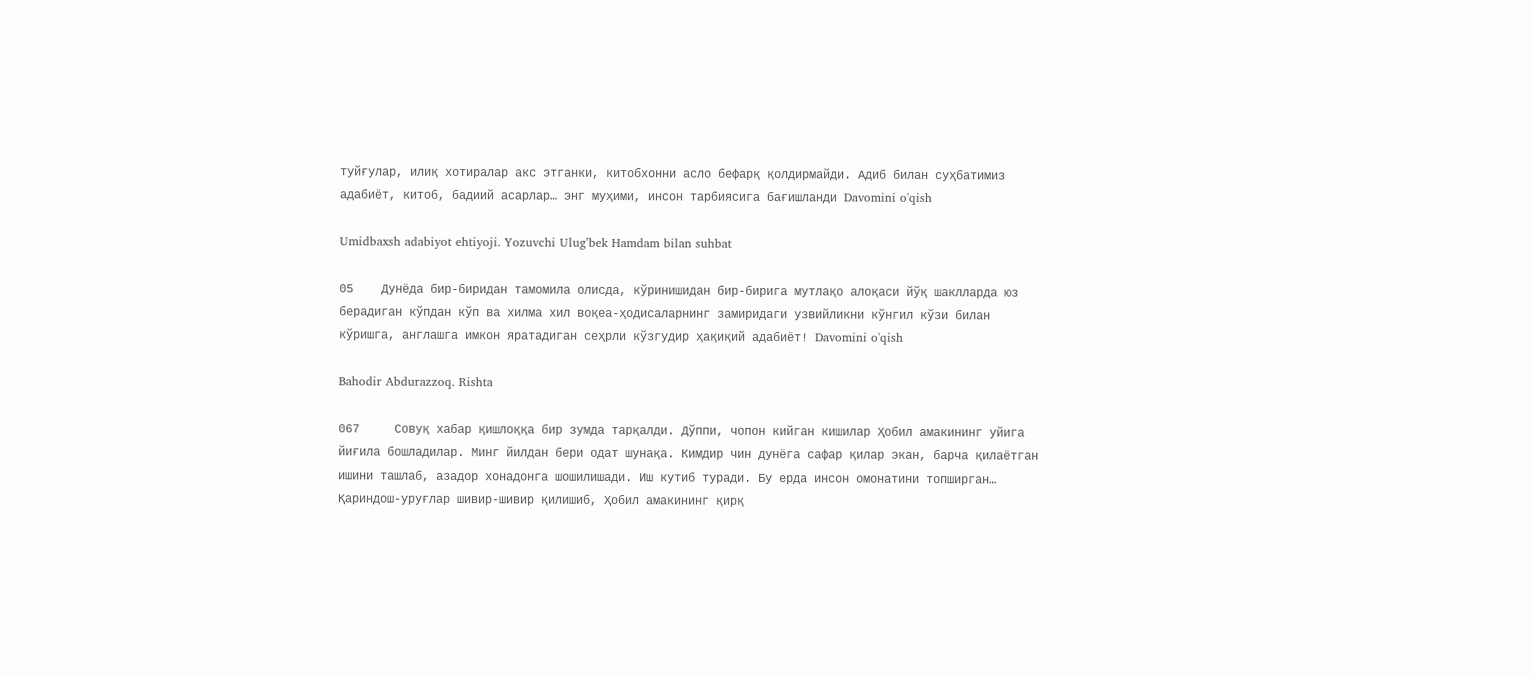туйғулар, илиқ хотиралар акс этганки, китобхонни асло бефарқ қолдирмайди. Адиб билан суҳбатимиз адабиёт, китоб, бадиий асарлар… энг муҳими, инсон тарбиясига бағишланди Davomini o'qish

Umidbaxsh adabiyot ehtiyoji. Yozuvchi Ulug’bek Hamdam bilan suhbat

05    Дунёда бир-биридан тамомила олисда, кўринишидан бир-бирига мутлақо алоқаси йўқ шаклларда юз берадиган кўпдан кўп ва хилма хил воқеа-ҳодисаларнинг замиридаги узвийликни кўнгил кўзи билан кўришга, англашга имкон яратадиган сеҳрли кўзгудир ҳақиқий адабиёт! Davomini o'qish

Bahodir Abdurazzoq. Rishta

067     Совуқ хабар қишлоққа бир зумда тарқалди. Дўппи, чопон кийган кишилар Ҳобил амакининг уйига йиғила бошладилар. Минг йилдан бери одат шунақа. Кимдир чин дунёга сафар қилар экан, барча қилаётган ишини ташлаб, азадор хонадонга шошилишади. Иш кутиб туради. Бу ерда инсон омонатини топширган… Қариндош-уруғлар шивир-шивир қилишиб, Ҳобил амакининг қирқ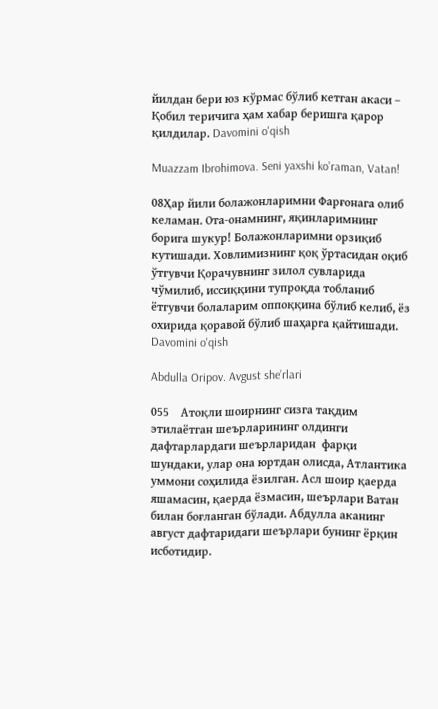йилдан бери юз кўрмас бўлиб кетган акаси – Қобил теричига ҳам хабар беришга қарор қилдилар. Davomini o'qish

Muazzam Ibrohimova. Seni yaxshi ko’raman, Vatan!

08Ҳар йили болажонларимни Фарғонага олиб келаман. Ота-онамнинг, яқинларимнинг борига шукур! Болажонларимни орзиқиб кутишади. Ховлимизнинг қоқ ўртасидан оқиб ўтгувчи Қорачувнинг зилол сувларида чўмилиб, иссиққини тупроқда тобланиб ётгувчи болаларим оппоққина бўлиб келиб, ёз охирида қоравой бўлиб шаҳарга қайтишади. Davomini o'qish

Abdulla Oripov. Avgust she’rlari

055    Атоқли шоирнинг сизга тақдим этилаётган шеърларининг олдинги дафтарлардаги шеърларидан  фарқи шундаки, улар она юртдан олисда, Атлантика уммони соҳилида ёзилган. Асл шоир қаерда яшамасин, қаерда ёзмасин, шеърлари Ватан билан боғланган бўлади. Абдулла аканинг август дафтаридаги шеърлари бунинг ёрқин исботидир.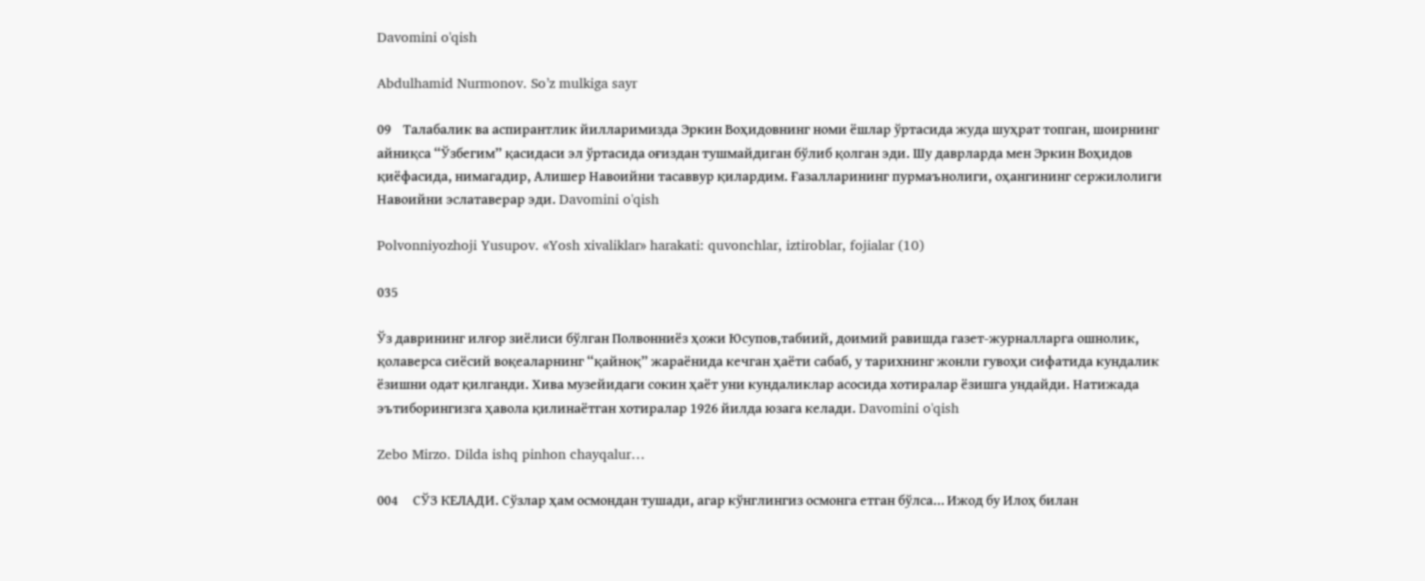Davomini o'qish

Abdulhamid Nurmonov. So’z mulkiga sayr

09    Талабалик ва аспирантлик йилларимизда Эркин Воҳидовнинг номи ёшлар ўртасида жуда шуҳрат топган, шоирнинг айниқса “Ўзбегим” қасидаси эл ўртасида оғиздан тушмайдиган бўлиб қолган эди. Шу даврларда мен Эркин Воҳидов қиёфасида, нимагадир, Алишер Навоийни тасаввур қилардим. Ғазалларининг пурмаънолиги, оҳангининг сержилолиги Навоийни эслатаверар эди. Davomini o'qish

Polvonniyozhoji Yusupov. «Yosh xivaliklar» harakati: quvonchlar, iztiroblar, fojialar (10)

035

Ўз даврининг илғор зиёлиси бўлган Полвонниёз ҳожи Юсупов,табиий, доимий равишда газет-журналларга ошнолик, қолаверса сиёсий воқеаларнинг “қайноқ” жараёнида кечган ҳаёти сабаб, у тарихнинг жонли гувоҳи сифатида кундалик ёзишни одат қилганди. Хива музейидаги сокин ҳаёт уни кундаликлар асосида хотиралар ёзишга ундайди. Натижада эътиборингизга ҳавола қилинаётган хотиралар 1926 йилда юзага келади. Davomini o'qish

Zebo Mirzo. Dilda ishq pinhon chayqalur…

004     СЎЗ КЕЛАДИ. Сўзлар ҳам осмондан тушади, агар кўнглингиз осмонга етган бўлса… Ижод бу Илоҳ билан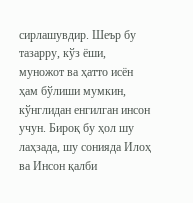сирлашувдир. Шеър бу тазарру, кўз ёши, муножот ва ҳатто исён ҳам бўлиши мумкин, кўнглидан енгилган инсон учун. Бироқ бу ҳол шу лаҳзада, шу сонияда Илоҳ ва Инсон қалби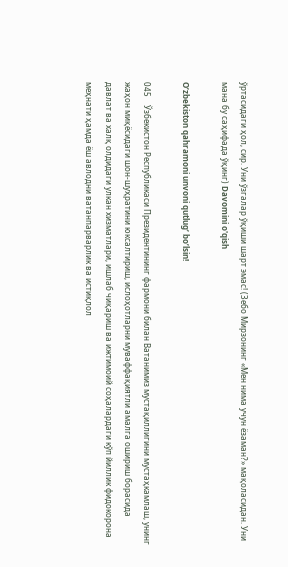ўртасидаги ҳол, сир. Уни ўзгалар ўқиши шарт эмас! (Зебо Мирзонинг «Мен нима учун ёзаман?» мақоласидан. Уни мана бу саҳифада ўқинг) Davomini o'qish

O’zbekiston qahramoni unvoni qutlug’ bo’lsin!

045    Ўзбекистон Республикаси Президентининг фармони билан Ватанимиз мустақиллигини мустаҳкамлаш, унинг жаҳон миқёсидаги шон-шуҳратини юксалтириш, ислоҳотларни муваффақиятли амалга ошириш борасида давлат ва халқ олдидаги улкан хизматлари, ишлаб чиқариш ва ижтимоий соҳалардаги кўп йиллик фидокорона меҳнати ҳамда ёш авлодни ватанпарварлик ва истиқлол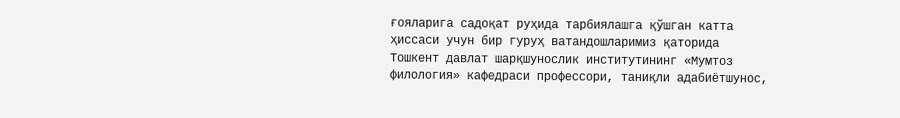ғояларига садоқат руҳида тарбиялашга қўшган катта ҳиссаси учун бир гуруҳ ватандошларимиз қаторида  Тошкент давлат шарқшунослик институтининг «Мумтоз филология» кафедраси профессори, таниқли адабиётшунос,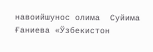навоийшунос олима  Суйима Ғаниева «Ўзбекистон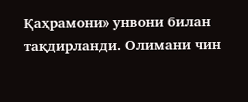Қаҳрамони» унвони билан тақдирланди. Олимани чин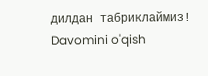дилдан табриклаймиз! Davomini o'qish